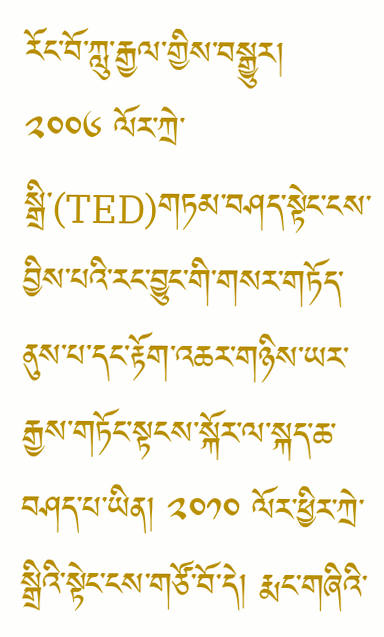རོང་བོ་ཀླུ་རྒྱལ་གྱིས་བསྒྱུར།
༢༠༠༦ ལོར་ཀྲེ་སྒྲི་(TED)གཏམ་བཤད་སྟེང་ངས་བྱིས་པའི་རང་བྱུང་གི་གསར་གཏོད་ནུས་པ་དང་རྟོག་འཆར་གཉིས་ཡར་རྒྱས་གཏོང་སྟངས་སྐོར་ལ་སྐད་ཆ་བཤད་པ་ཡིན། ༢༠༡༠ ལོར་ཕྱིར་ཀྲེ་སྒྲིའི་སྟེང་ངས་གཙོ་བོ་དེ། རྨང་གཞིའི་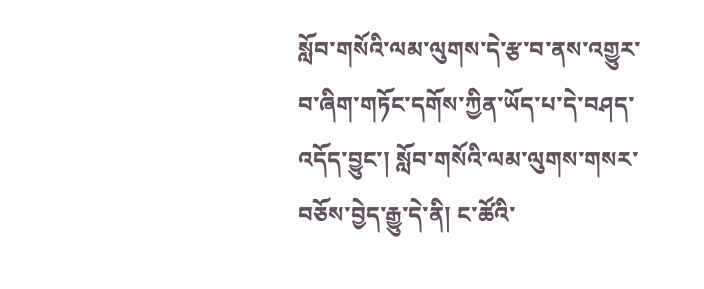སློབ་གསོའི་ལམ་ལུགས་དེ་རྩ་བ་ནས་འགྱུར་བ་ཞིག་གཏོང་དགོས་ཀྱིན་ཡོད་པ་དེ་བཤད་འདོད་བྱུང་། སློབ་གསོའི་ལམ་ལུགས་གསར་བཅོས་བྱེད་རྒྱུ་དེ་ནི། ང་ཚོའི་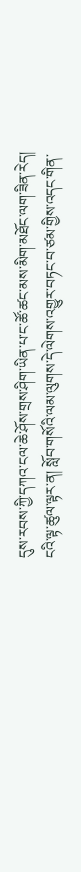དུས་རབས་ཀྱི་དཀའ་ངལ་ཆེ་ཤོས་གྲས་ཤིག་ཡིན་པ་ང་ཚོ་ཚང་མས་མིག་མཐོང་ལག་ཟིན་རེད།
ངའི་ལྟ་ཚུལ་ལྟར་ན། སློབ་གསོའི་ལམ་ལུགས་དེ་ལེགས་འགྱུར་བཏང་བ་ཙམ་གྱིས་འདང་གིན་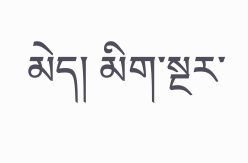མེད། མིག་སྔར་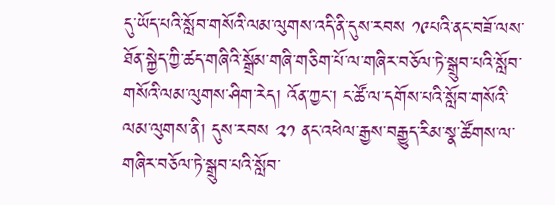དུ་ཡོད་པའི་སློབ་གསོའི་ལམ་ལུགས་འདི་ནི་དུས་རབས ༡༩པའི་ནང་བཟོ་ལས་ཐོན་སྐྱེད་ཀྱི་ཚད་གཞིའི་སྒྲོམ་གཞི་གཅིག་པོ་ལ་གཞིར་བཅོལ་ཏེ་སྒྲུབ་པའི་སློབ་གསོའི་ལམ་ལུགས་ཤིག་རེད། འོན་ཀྱང་། ང་ཚོ་ལ་དགོས་པའི་སློབ་གསོའི་ལམ་ལུགས་ནི། དུས་རབས ༢༡ ནང་འཕེལ་རྒྱས་བརྒྱུད་རིམ་སྣ་ཚོགས་ལ་གཞིར་བཅོལ་ཏེ་སྒྲུབ་པའི་སློབ་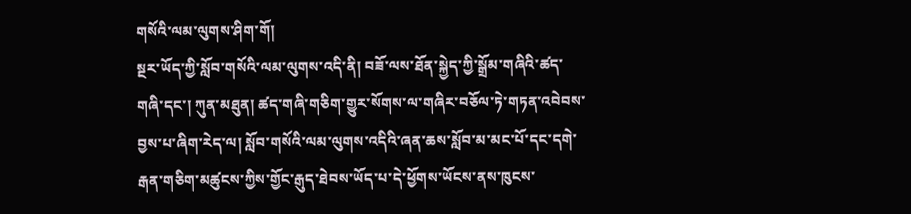གསོའི་ལམ་ལུགས་ཤིག་གོ།
སྔར་ཡོད་ཀྱི་སློབ་གསོའི་ལམ་ལུགས་འདི་ནི། བཟོ་ལས་ཐོན་སྐྱེད་ཀྱི་སྒྲོམ་གཞིའི་ཚད་གཞི་དང་། ཀུན་མཐུན། ཚད་གཞི་གཅིག་གྱུར་སོགས་ལ་གཞིར་བཅོལ་ཏེ་གཏན་འབེབས་བྱས་པ་ཞིག་རེད་ལ། སློབ་གསོའི་ལམ་ལུགས་འདིའི་ཞན་ཆས་སློབ་མ་མང་པོ་དང་དགེ་རྒན་གཅིག་མཚུངས་ཀྱིས་གྱོང་རྒུད་ཐེབས་ཡོད་པ་དེ་ཕྱོགས་ཡོངས་ནས་ཁུངས་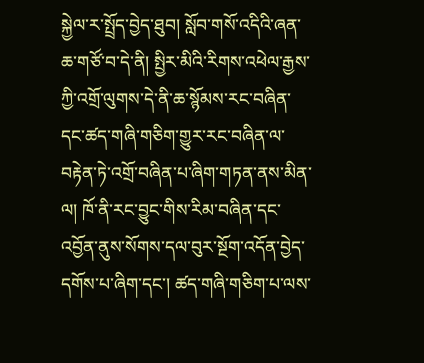སྐྱེལ་ར་སྤྲོད་བྱེད་ཐུབ། སློབ་གསོ་འདིའི་ཞན་ཆ་གཙོ་བ་དེ་ནི། སྤྱིར་མིའི་རིགས་འཕེལ་རྒྱས་ཀྱི་འགྲོ་ལུགས་དེ་ནི་ཆ་སྙོམས་རང་བཞིན་དང་ཚད་གཞི་གཅིག་གྱུར་རང་བཞིན་ལ་བརྟེན་ཏེ་འགྲོ་བཞིན་པ་ཞིག་གཏན་ནས་མིན་ལ། ཁོ་ནི་རང་བྱུང་གིས་རིམ་བཞིན་དང་འབྱོན་ནུས་སོགས་དལ་བུར་སྔོག་འདོན་བྱེད་དགོས་པ་ཞིག་དང་། ཚད་གཞི་གཅིག་པ་ལས་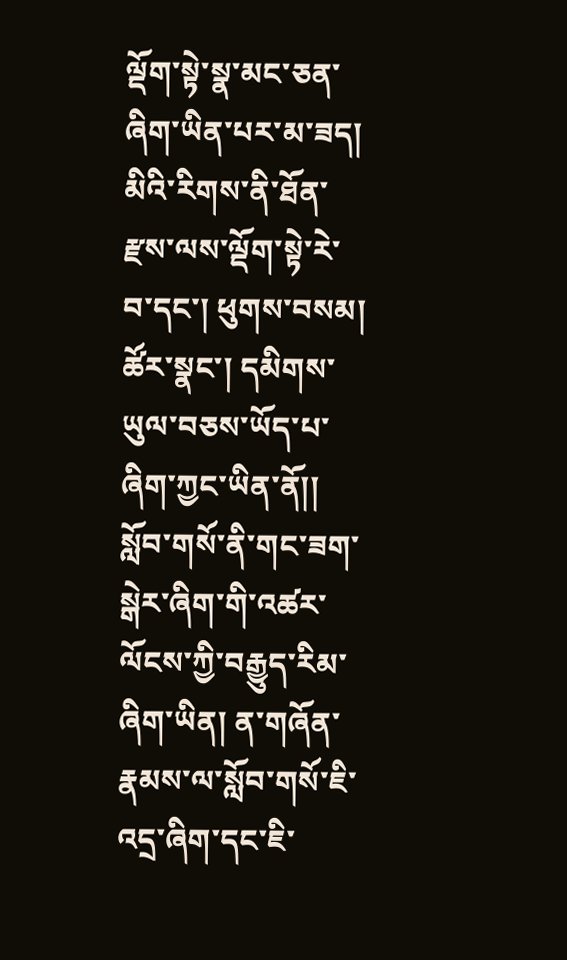ལྡོག་སྟེ་སྣ་མང་ཅན་ཞིག་ཡིན་པར་མ་ཟད། མིའི་རིགས་ནི་ཐོན་རྫས་ལས་ལྡོག་སྟེ་རེ་བ་དང་། ཕུགས་བསམ། ཚོར་སྣང་། དམིགས་ཡུལ་བཅས་ཡོད་པ་ཞིག་ཀྱང་ཡིན་ནོ།།
སློབ་གསོ་ནི་གང་ཟག་སྒེར་ཞིག་གི་འཚར་ལོངས་ཀྱི་བརྒྱུད་རིམ་ཞིག་ཡིན། ན་གཞོན་རྣམས་ལ་སློབ་གསོ་ཇི་འདྲ་ཞིག་དང་ཇི་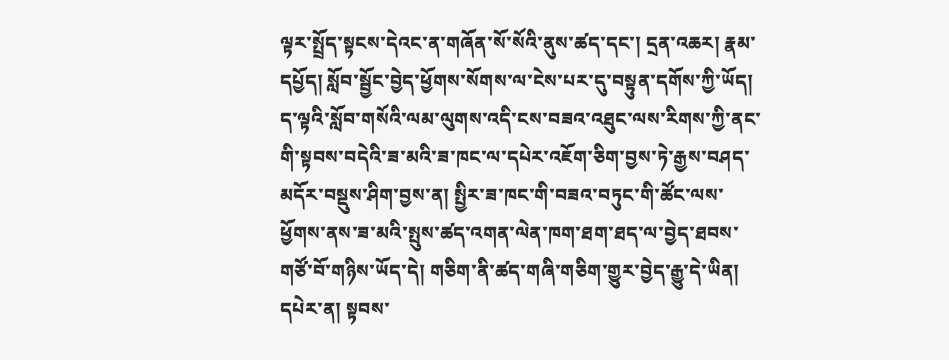ལྟར་སྤྲོད་སྟངས་དེའང་ན་གཞོན་སོ་སོའི་ནུས་ཚད་དང་། དྲན་འཆར། རྣམ་དཔྱོད། སློབ་སྦྱོང་བྱེད་ཕྱོགས་སོགས་ལ་ངེས་པར་དུ་བསྟུན་དགོས་ཀྱི་ཡོད། ད་ལྟའི་སློབ་གསོའི་ལམ་ལུགས་འདི་ངས་བཟའ་འཐུང་ལས་རིགས་ཀྱི་ནང་གི་སྟབས་བདེའི་ཟ་མའི་ཟ་ཁང་ལ་དཔེར་འཇོག་ཅིག་བྱས་ཏེ་རྒྱས་བཤད་མདོར་བསྡུས་ཤིག་བྱས་ན། སྤྱིར་ཟ་ཁང་གི་བཟའ་བཏུང་གི་ཚོང་ལས་ཕྱོགས་ནས་ཟ་མའི་སྤུས་ཚད་འགན་ལེན་ཁག་ཐག་ཐད་ལ་བྱེད་ཐབས་གཙོ་བོ་གཉིས་ཡོད་དེ། གཅིག་ནི་ཚད་གཞི་གཅིག་གྱུར་བྱེད་རྒྱུ་དེ་ཡིན། དཔེར་ན། སྟབས་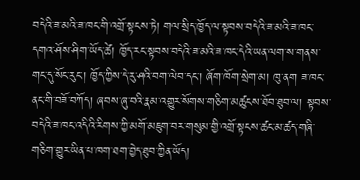བདེའི་ཟ་མའི་ཟ་ཁང་གི་འགྲོ་སྟངས་ཏེ། གལ་སྲིད་ཁྱོད་ལ་སྟབས་བདེའི་ཟ་མའི་ཟ་ཁང་དགའ་ཤོས་ཤིག་ཡོད་ཚེ། ཁྱོད་རང་སྟབས་བདེའི་ཟ་མའི་ཟ་ཁང་དེའི་ཡན་ལག་ས་གནས་གང་དུ་སོང་རུང་། ཁྱོད་ཀྱིས་དེ་རུ་ཤའི་བག་ལེབ་དང་། ཞོག་ཁོག་སྲེག་མ། ཁུ་ནག ཟ་ཁང་ནང་གི་བཟོ་བཀོད། ཞབས་ཞུ་བའི་རྣམ་འགྱུར་སོགས་གཅིག་མཚུངས་ཐོབ་ཐུབ་ལ། སྟབས་བདེའི་ཟ་ཁང་འདིའི་རིགས་ཀྱི་མགོ་མཇུག་བར་གསུམ་གྱི་འགྲོ་སྟངས་ཚང་མ་ཚད་གཞི་གཅིག་གྱུར་ཡིན་པ་ཁག་ཐག་བྱེད་ཐུབ་ཀྱིན་ཡོད།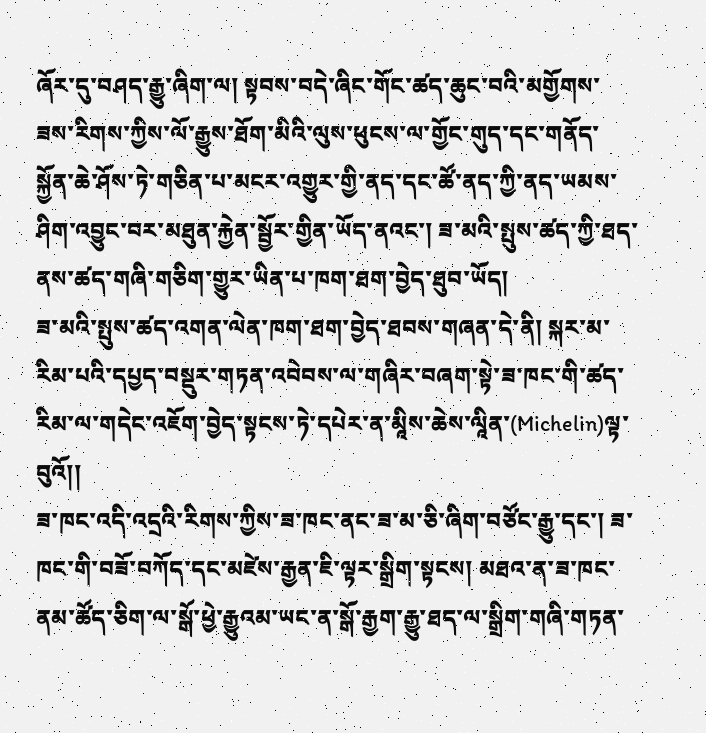ཞོར་དུ་བཤད་རྒྱུ་ཞིག་ལ། སྟབས་བདེ་ཞིང་གོང་ཚད་ཆུང་བའི་མགྱོགས་ཟས་རིགས་ཀྱིས་ལོ་རྒྱུས་ཐོག་མིའི་ལུས་ཕུངས་ལ་གྱོང་གུད་དང་གནོད་སྐྱོན་ཆེ་ཤོས་ཏེ་གཅིན་པ་མངར་འགྱུར་གྱི་ནད་དང་ཚོ་ནད་ཀྱི་ནད་ཡམས་ཤིག་འབྱུང་བར་མཐུན་རྐྱེན་སྦྱོར་གྱིན་ཡོད་ནའང་། ཟ་མའི་སྤུས་ཚད་ཀྱི་ཐད་ནས་ཚད་གཞི་གཅིག་གྱུར་ཡིན་པ་ཁག་ཐག་བྱེད་ཐུབ་ཡོད།
ཟ་མའི་སྤུས་ཚད་འགན་ལེན་ཁག་ཐག་བྱེད་ཐབས་གཞན་དེ་ནི། སྐར་མ་རིམ་པའི་དཔྱད་བསྡུར་གཏན་འབེབས་ལ་གཞིར་བཞག་སྟེ་ཟ་ཁང་གི་ཚད་རིམ་ལ་གདེང་འཇོག་བྱེད་སྟངས་ཏེ་དཔེར་ན་མཱིས་ཆེས་ལཱིན་(Michelin)ལྟ་བུའོ།།
ཟ་ཁང་འདི་འདྲའི་རིགས་ཀྱིས་ཟ་ཁང་ནང་ཟ་མ་ཅི་ཞིག་བཙོང་རྒྱུ་དང་། ཟ་ཁང་གི་བཟོ་བཀོད་དང་མཛེས་རྒྱན་ཇི་ལྟར་སྒྲིག་སྟངས། མཐའ་ན་ཟ་ཁང་ནམ་ཚོད་ཅིག་ལ་སྒོ་ཕྱེ་རྒྱུའམ་ཡང་ན་སྒོ་རྒྱག་རྒྱུ་ཐད་ལ་སྒྲིག་གཞི་གཏན་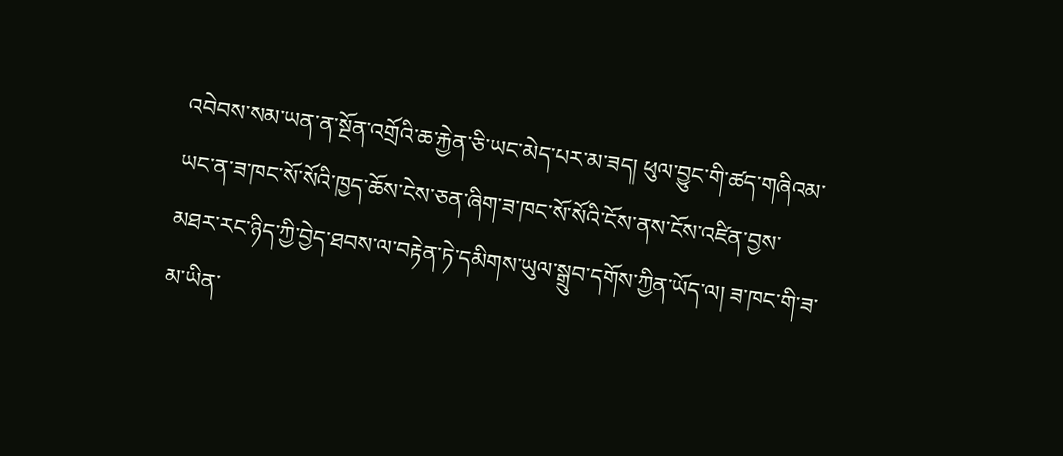འབེབས་སམ་ཡན་ན་སྔོན་འགྲོའི་ཆ་རྐྱེན་ཅི་ཡང་མེད་པར་མ་ཟད། ཕུལ་བྱུང་གི་ཚད་གཞིའམ་ཡང་ན་ཟ་ཁང་སོ་སོའི་ཁྱད་ཆོས་ངེས་ཅན་ཞིག་ཟ་ཁང་སོ་སོའི་ངོས་ནས་ངོས་འཛིན་བྱས་མཐར་རང་ཉིད་ཀྱི་བྱེད་ཐབས་ལ་བརྟེན་ཏེ་དམིགས་ཡུལ་སྒྲུབ་དགོས་ཀྱིན་ཡོད་ལ། ཟ་ཁང་གི་ཟ་མ་ཡིན་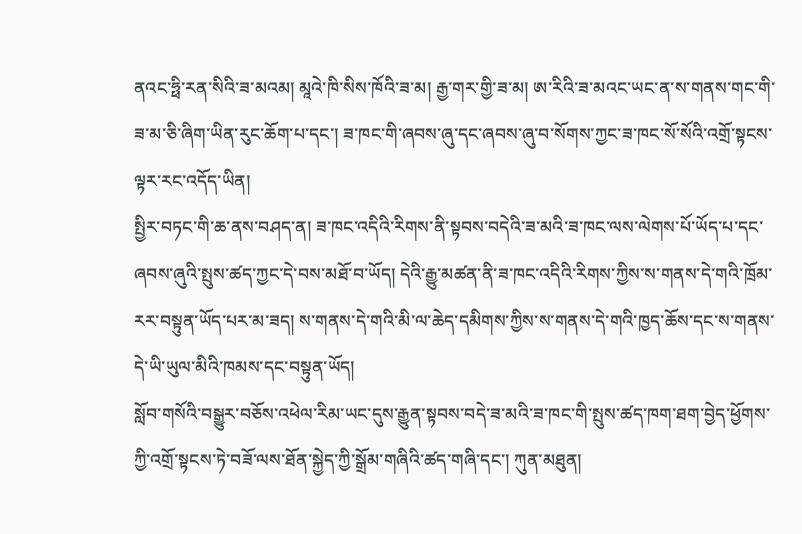ནའང་ཧྥི་རན་སིའི་ཟ་མའམ། མཱའེ་ཁི་སིས་ཁོའི་ཟ་མ། རྒྱ་གར་གྱི་ཟ་མ། ཨ་རིའི་ཟ་མའང་ཡང་ན་ས་གནས་གང་གི་ཟ་མ་ཅི་ཞིག་ཡིན་རུང་ཆོག་པ་དང་། ཟ་ཁང་གི་ཞབས་ཞུ་དང་ཞབས་ཞུ་བ་སོགས་ཀྱང་ཟ་ཁང་སོ་སོའི་འགྲོ་སྟངས་ལྟར་རང་འདོད་ཡིན།
སྤྱིར་བཏང་གི་ཆ་ནས་བཤད་ན། ཟ་ཁང་འདིའི་རིགས་ནི་སྟབས་བདེའི་ཟ་མའི་ཟ་ཁང་ལས་ལེགས་པོ་ཡོད་པ་དང་ཞབས་ཞུའི་སྤུས་ཚད་ཀྱང་དེ་བས་མཐོ་བ་ཡོད། དེའི་རྒྱུ་མཚན་ནི་ཟ་ཁང་འདིའི་རིགས་ཀྱིས་ས་གནས་དེ་གའི་ཁྲོམ་རར་བསྟུན་ཡོད་པར་མ་ཟད། ས་གནས་དེ་གའི་མི་ལ་ཆེད་དམིགས་ཀྱིས་ས་གནས་དེ་གའི་ཁྱད་ཆོས་དང་ས་གནས་དེ་ཡི་ཡུལ་མིའི་ཁམས་དང་བསྟུན་ཡོད།
སློབ་གསོའི་བསྒྱུར་བཅོས་འཕེལ་རིམ་ཡང་དུས་རྒྱུན་སྟབས་བདེ་ཟ་མའི་ཟ་ཁང་གི་སྤུས་ཚད་ཁག་ཐག་བྱེད་ཕྱོགས་ཀྱི་འགྲོ་སྟངས་ཏེ་བཟོ་ལས་ཐོན་སྐྱེད་ཀྱི་སྒྲོམ་གཞིའི་ཚད་གཞི་དང་། ཀུན་མཐུན།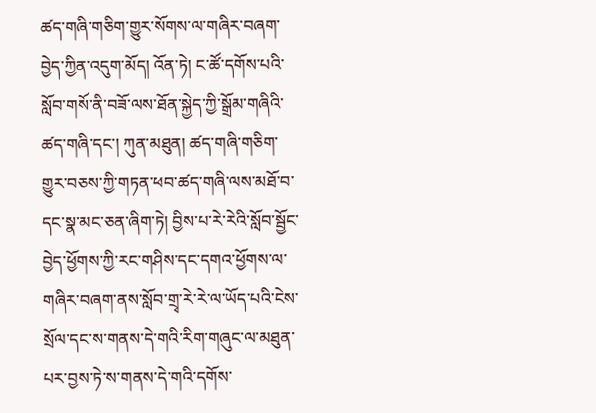ཚད་གཞི་གཅིག་གྱུར་སོགས་ལ་གཞིར་བཞག་བྱེད་ཀྱིན་འདུག་མོད། འོན་ཏེ། ང་ཚོ་དགོས་པའི་སློབ་གསོ་ནི་བཟོ་ལས་ཐོན་སྐྱེད་ཀྱི་སྒྲོམ་གཞིའི་ཚད་གཞི་དང་། ཀུན་མཐུན། ཚད་གཞི་གཅིག་གྱུར་བཅས་ཀྱི་གཏན་ཕབ་ཚད་གཞི་ལས་མཐོ་བ་དང་སྣ་མང་ཅན་ཞིག་ཏེ། བྱིས་པ་རེ་རེའི་སློབ་སྦྱོང་བྱེད་ཕྱོགས་ཀྱི་རང་གཤིས་དང་དགའ་ཕྱོགས་ལ་གཞིར་བཞག་ནས་སློབ་གྲྭ་རེ་རེ་ལ་ཡོད་པའི་ངེས་སྲོལ་དང་ས་གནས་དེ་གའི་རིག་གཞུང་ལ་མཐུན་པར་བྱས་ཏེ་ས་གནས་དེ་གའི་དགོས་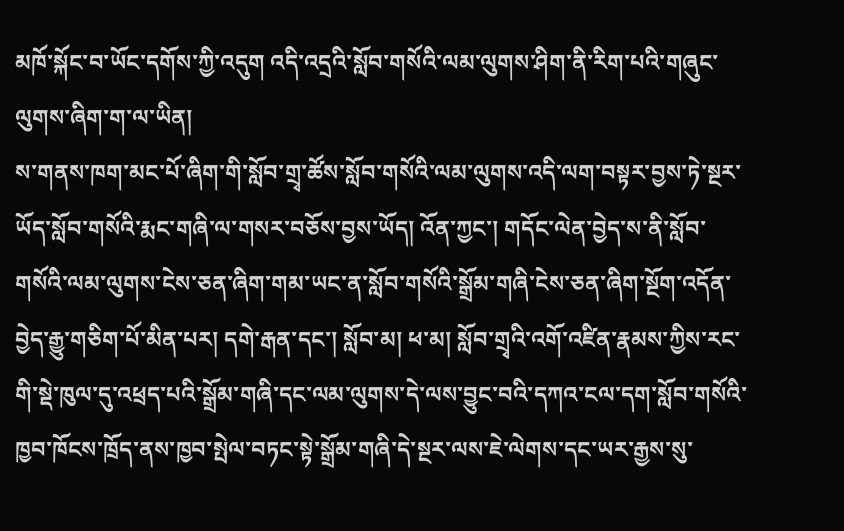མཁོ་སྐོང་བ་ཡོང་དགོས་ཀྱི་འདུག འདི་འདྲའི་སློབ་གསོའི་ལམ་ལུགས་ཤིག་ནི་རིག་པའི་གཞུང་ལུགས་ཞིག་ག་ལ་ཡིན།
ས་གནས་ཁག་མང་པོ་ཞིག་གི་སློབ་གྲྭ་ཚོས་སློབ་གསོའི་ལམ་ལུགས་འདི་ལག་བསྟར་བྱས་ཏེ་སྔར་ཡོད་སློབ་གསོའི་རྨང་གཞི་ལ་གསར་བཅོས་བྱས་ཡོད། འོན་ཀྱང་། གདོང་ལེན་བྱེད་ས་ནི་སློབ་གསོའི་ལམ་ལུགས་ངེས་ཅན་ཞིག་གམ་ཡང་ན་སློབ་གསོའི་སྒྲོམ་གཞི་ངེས་ཅན་ཞིག་སྔོག་འདོན་བྱེད་རྒྱུ་གཅིག་པོ་མིན་པར། དགེ་རྒན་དང་། སློབ་མ། ཕ་མ། སློབ་གྲྭའི་འགོ་འཛིན་རྣམས་ཀྱིས་རང་གི་སྡེ་ཁུལ་དུ་འཕྲད་པའི་སྒྲོམ་གཞི་དང་ལམ་ལུགས་དེ་ལས་བྱུང་བའི་དཀའ་ངལ་དག་སློབ་གསོའི་ཁྱབ་ཁོངས་ཁྲོད་ནས་ཁྱབ་སྤེལ་བཏང་སྟེ་སྒྲོམ་གཞི་དེ་སྔར་ལས་ཇེ་ལེགས་དང་ཡར་རྒྱས་སུ་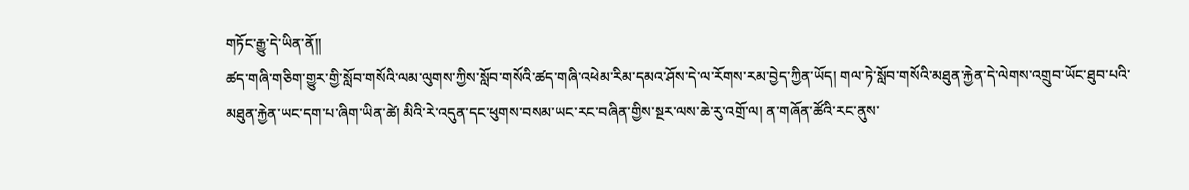གཏོང་རྒྱུ་དེ་ཡིན་ནོ།།
ཚད་གཞི་གཅིག་གྱུར་གྱི་སློབ་གསོའི་ལམ་ལུགས་ཀྱིས་སློབ་གསོའི་ཚད་གཞི་འཕེམ་རིམ་དམའ་ཤོས་དེ་ལ་རོགས་རམ་བྱེད་ཀྱིན་ཡོད། གལ་ཏེ་སློབ་གསོའི་མཐུན་རྐྱེན་དེ་ལེགས་འགྲུབ་ཡོང་ཐུབ་པའི་མཐུན་རྐྱེན་ཡང་དག་པ་ཞིག་ཡིན་ཚེ། མིའི་རེ་འདུན་དང་ཕུགས་བསམ་ཡང་རང་བཞིན་གྱིས་སྔར་ལས་ཆེ་རུ་འགྲོ་ལ། ན་གཞོན་ཚོའི་རང་ནུས་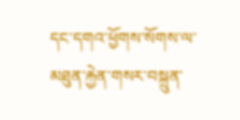དང་དགའ་ཕྱོགས་སོགས་ལ་མཐུན་རྐྱེན་གསར་བསྐྲུན་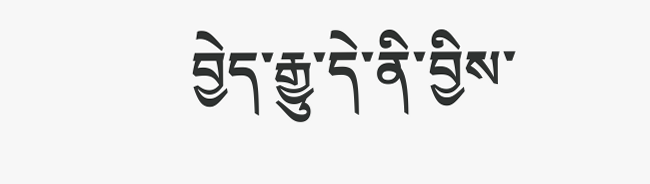བྱེད་རྒྱུ་དེ་ནི་བྱིས་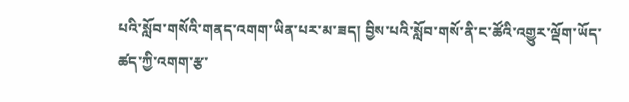པའི་སློབ་གསོའི་གནད་འགག་ཡིན་པར་མ་ཟད། བྱིས་པའི་སློབ་གསོ་ནི་ང་ཚོའི་འགྱུར་ལྡོག་ཡོད་ཚད་ཀྱི་འགག་རྩ་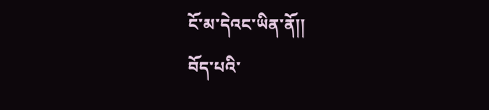ངོ་མ་དེའང་ཡིན་ནོ།།
བོད་པའི་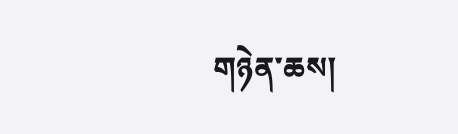གཉེན་ཆས།